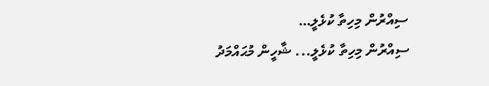ސިއްރުން މިހިތާ ކުޅެލީ…
ސިއްރުން މިހިތާ ކުޅެލީ... ޝާހީން މުޙައްމަދު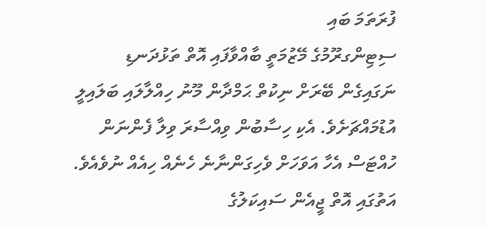ފުރަތަމަ ބައި
ސިޓިންގރޫމުގެ މޭޒުމަތީ ބާއްވާފައި އޮތް ތަޅުދަނޑި ނަގައިގެން ބޭރަށް ނިކުތް ޙަމްދާން މޫނު ހިއްލާލައި ބަލައިލީ އުޑުމައްޗަށެވެ. އެކި ހިސާބުން ވިއްސާރަ ވިލާ ފެންނަން ހުއްޓަސް އެހާ އަވަހަށް ވެހިގަންނާނެ ހެނެއް ހިއެއް ނުވެއެވެ. އަތުގައި އޮތް ޖީއެން ސައިކަލުގެ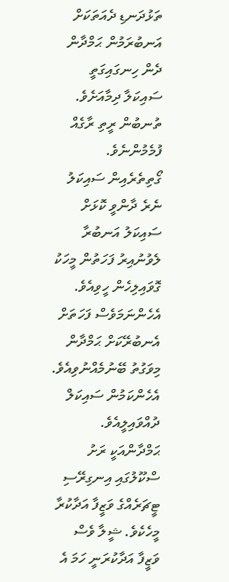ތަޅުދަނޑި ދެއަތަކަށް އަނބުރަމުން ޙަމްދާން ދެން ހިނގައިގަތީ ސައިކަލާ ދިމާއަށެވެ. ތުނބުން ރީތި ރާގެއް ފުމެމުންނެވެ.
ގޯތިތެރެއިން ސައިކަލު ނެރެ ދާންވީ ކޮޅަށް ސައިކަލު އަނބުރާ ލެވުނުއިރު ފަހަތުން މީހަކު ގޮވައިލިހެން ހީވިއެވެ. އެހެންނަމަވެސް ފަހަތަށް އެނބުރޭކަށް ޙަމްދާން މިވަގުތު ބޭނުމެއްނުވިއެވެ. އެހެންކަމުން ސައިކަލް ދުއްވައިލީއެވެ.
ޙަމްދާންއަކީ ރަށު ސްކޫލުގައި އިނގިރޭސި ޓީޗަރެއްގެ ވަޒީފާ އަދާކުރާ މީހެކެވެ. ޝީލާ ވެސް ވަޒީފާ އަދާކުރަނީ ހަމަ އެ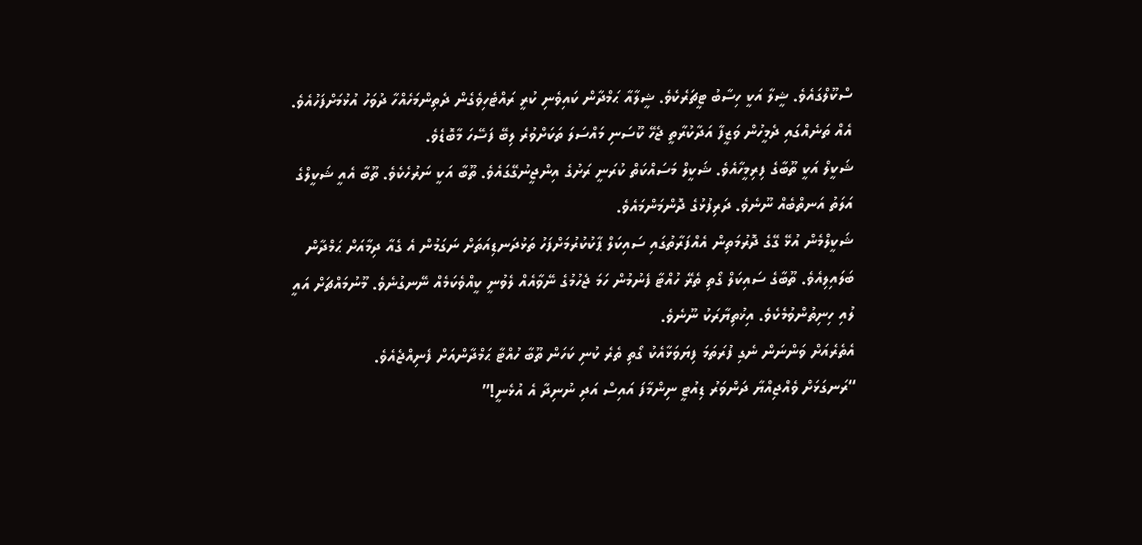ސްކޫލްގައެވެ. ޝީލާ އަކީ ހިސާބު ޓީޗަރެކެވެ. ޝީލާއާ ޙަމްދާން ކައިވެނި ކުރީ ރައްޓެހިވެގެން ދެތިންމަހެއްހާ ދުވަހު އުޅުމަށްފަހުއެވެ. އެއް ތަނެއްގައި ދެމީހުން ވަޒީފާ އަދާކުރާތީ ޖެހޭ ކޫސަނި މައްސަލަ ތަކަށްވުރެ ލިބޭ ފަސޭހަ މާބޮޑެވެ.
ޝަކީލް އަކީ ތޫބާގެ ފިރިމީހާއެވެ. ޝަކީލް މަސައްކަތް ކުރަނީ ރަށުގެ އިންޖީނުގޭގައެވެ. ތޫބާ އަކީ ނަރުހެކެވެ. ތޫބާ އެއީ ޝަކީލްގެ އަލަތު އަނތްބެއް ނޫނެވެ. ދަރިފުޅުގެ ދޮންމަންމައެވެ.
ޝަކީލްމެން އުޅޭ ގޭގެ ދޮރުމަތިން އެއްފަރާތުގައި ސައިކަލް ޕާކުކުރުމަށްފަހު ތަޅުދަނޑިއަތަށް ނަގަމުން އެ ގެއާ ދިމާއަށް ޙަމްދާން ބަލައިލިއެވެ. ތޫބާގެ ސައިކަލް ގޯތި ތެރޭ ހުއްޓާ ފެނުމުން ހަމަ ޖެހުމުގެ ނޭވާއެއް ލެވުނީ ކީއްވެކަމެއް ނޭނގުނެވެ. މޫނުމައްޗަށް އައީ ލުއި ހިނިތުންވުމެކެވެ. އިޚުތިޔާރަކު ނޫނެވެ.
އެތެރެއަށް ވަންނަން ނެގި ފުރަތަމަ ފިޔަވަޅާއެކު ގޯތި ތެރެ ކުނި ކަހަން ތޫބާ ހުއްޓާ ޙަމްދާންއަށް ފެނިއްޖެއެވެ.
“ރަނގަޅަށް ވެއްޖިއްޔާ ދަންވަރު ޑިއުޓީ ނިންމާފަ އައިސް އަދި ނުނިދާ އެ އުޅެނީ!”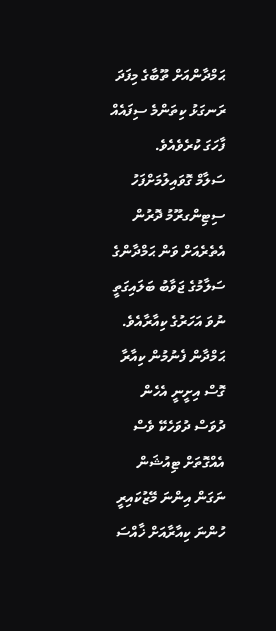ޙަމްދާންއަށް ތޫބާގެ މިފަދަ ރަނގަޅު ކިތަންމެ ސިފައެއް ފާހަގަ ކުރެވެއެވެ.
ސަލާމް ގޮވައިލުމަށްފަހު ސިޓިންގރޫމު ދޮރުން އެތެރެއަށް ވަން ޙަމްދާންގެ ސަލާމުގެ ޖަވާބު ބަލައިގަތީ ނުވަ އަހަރުގެ ކިއާރާއެވެ.
ޙަމްދާން ފެނުމުން ކިއާރާ ގޮސް އިށީނީ އެހެން ދުވަސް ދުވަހެކޭ ވެސް އެއްގޮތަށް ޓިއުޝަން ނަގަން އިންނަ މޭޒުކައިރީ ހުންނަ ކިއާރާއަށް ޚާއްސަ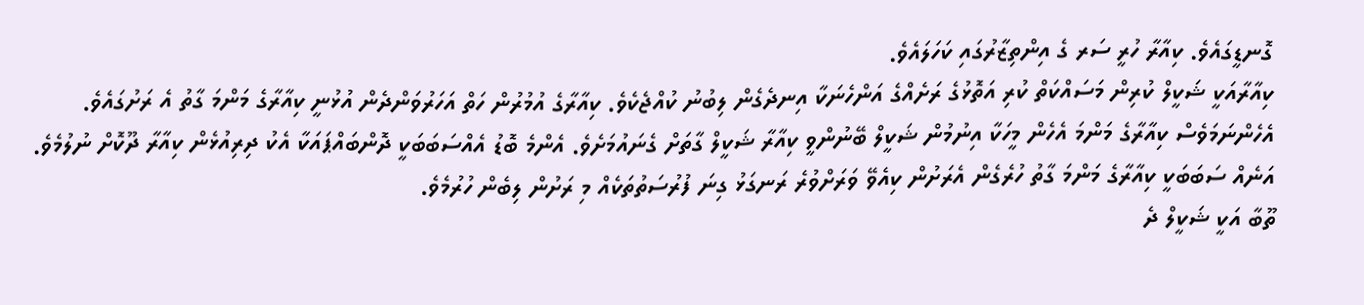ގޮނޑީގައެވެ. ކިއާރާ ހުރީ ސަރ ގެ އިންތިޒާރުގައި ކަހަލައެވެ.
ކިއާރާއަކީ ޝަކީލް ކުރިން މަސައްކަތް ކުރި އަތޮޅުގެ ރަށެއްގެ އަންހެނަކާ އިނދެގެން ލިބުނު ކުއްޖެކެވެ. ކިއާރާގެ އުމުރުން ހަތް އަހަރުވަންދެން އުޅުނީ ކިއާރާގެ މަންމަ ގާތު އެ ރަށުގައެވެ. އެހެންނަމަވެސް ކިއާރާގެ މަންމަ އެހެން މީހަކާ އިނުމުން ޝަކީލް ބޭނުންވީ ކިއާރާ ޝަކީލް ގާތަށް ގެނައުމަށެވެ. އެންމެ ބޮޑު އެއްސަބަބަކީ ދޮންބައްޕައަކާ އެކު ދިރިއުޅެން ކިއާރާ ދޫކޮށް ނުލުމެވެ. އަނެއް ސަބަބަކީ ކިއާރާގެ މަންމަ ގާތު ހުރެގެން އެރަށުން ކިއެވޭ ވަރަށްވުރެ ރަނގަޅު ގިނަ ފުރުސަތުތަކެއް މި ރަށުން ލިބެން ހުރުމެވެ.
ތޫބާ އަކީ ޝަކީލް ދެ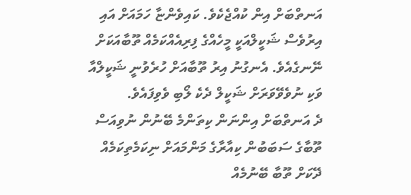އަނތްބަށް އިން ކުއްޖެކެވެ. ކައިވެންޏާ ހަމައަށް އައި އިރުވެސް ޝަކީލްއަކީ މީހެއްގެ ފިރިއެއްކަމެއް ތޫބާއަކަށް ނޭނގެއެވެ. އެނގުނު އިރު ތޫބާއަށް ހުރެވުނީ ޝަކީލްއާ ވަކި ނުވެވޭވަރަށް ޝަކީލް ދެކެ ލޯބި ވެވިފައެވެ.
ދެ އަނތްބަށް އިންނަން ކިތަންމެ ބޭނުން ނުވިއަސް ތޫބާގެ ސަބަބުން ކިއާރާގެ މަންމައަށް ނިކަމެތިކަމެއް ދޭކަށް ތޫބާ ބޭނުމެއް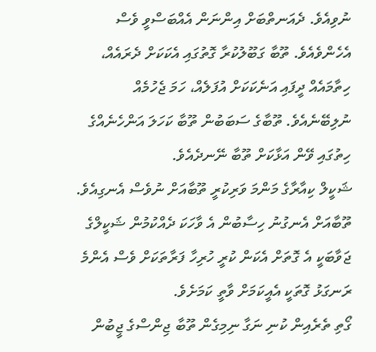ނުވިއެވެ. ދެއަނތްބަށް އިންނަން އެއްބަސްވީ ވެސް އެހެންވެއެވެ. ތޫބާ ގަބޫލުކުރާ ގޮތުގައި އެކަކަށް ދެރައެއް، ހިތާމައެއް ދީފައި އަނެކަކަށް އުފަލެއް، ހަމަ ޖެހުމެއް ނުލިބޭނެއެވެ. ތޫބާގެ ސަބަބުން ތޫބާ ކަހަލަ އަންހެނެއްގެ ހިތުގައި ވޭން އަޅާކަށް ތޫބާ ނޭނދެއެވެ.
ޝަކީލް ކިއާރާގެ މަންމަ ވަރިކުރީ ތޫބާއަށް ނުވެސް އެނގިއެވެ. ތޫބާއަށް އެނގުނު ހިސާބުން އެ ވާހަކަ ދެއްކުމުން ޝަކީލްގެ ޖަވާބަކީ އެ ގޮތަށް އެކަން ކުރީ ހުރިހާ ފަރާތަކަށް ވެސް އެންމެ ރަނގަޅު ގޮތަކީ އެއީކަމަށް ވާތީ ކަމަށެވެ.
ގޯތި ތެރެއިން ކުނި ނަގާ ނިމިގެން ތޫބާ ޖިންސްގެ ޖީބުން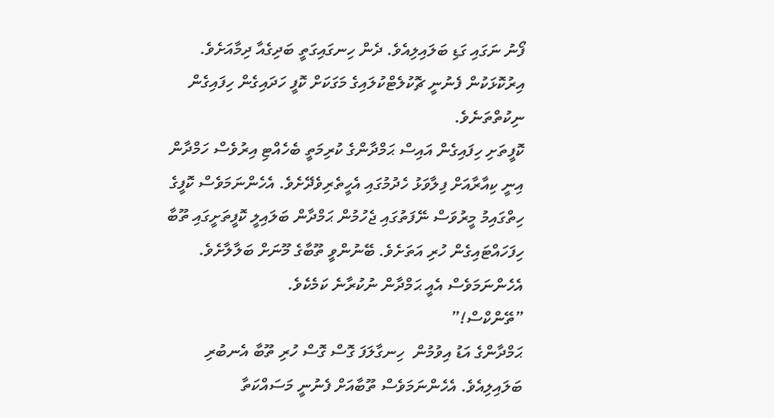ފޯނު ނަގައި ގަޑި ބަލައިލިއެވެ. ދެން ހިނގައިގަތީ ބަދިގެއާ ދިމާއަށެވެ. އިރުކޮޅަކުން ފެނުނީ ޗޮކުލެޓްކުލައިގެ މަގަކަށް ކޮފީ ހަދައިގެން ހިފައިގެން ނިކުތްތަނެވެ.
ކޮފީތަށި ހިފައިގެން އައިސް ޙަމްދާންގެ ކުރިމަތީ ބެހެއްޓި އިރުވެސް ހަމްދާން އިނީ ކިއާރާއަށް ފިލާވަޅު ހެދުމުގައި އެހީތެރިވެދޭށެވެ. އެހެންނަމަވެސް ކޮފީގެ ހިތްގައިމު މީރުވަސް ނޭފަތުގައި ޖެހުމުން ޙަމްދާން ބަލައިލީ ކޮފީތަށީގައި ތޫބާ ހިފަހައްޓައިގެން ހުރި އަތަށެވެ. ބޭނުންވީ ތޫބާގެ މޫނަށް ބަލާލާށެވެ. އެހެންނަމަވެސް އެއީ ޙަމްދާން ނުކުރާނެ ކަމެކެވެ.
”ތޭންކްސް!”
ޙަމްދާންގެ އަޑު އިވުމުން  ހިނގާލަފަ ގޮސް ގޮސް ހުރި ތޫބާ އެނބުރި ބަލައިލިއެވެ. އެހެންނަމަވެސް ތޫބާއަށް ފެނުނީ މަސައްކަތާ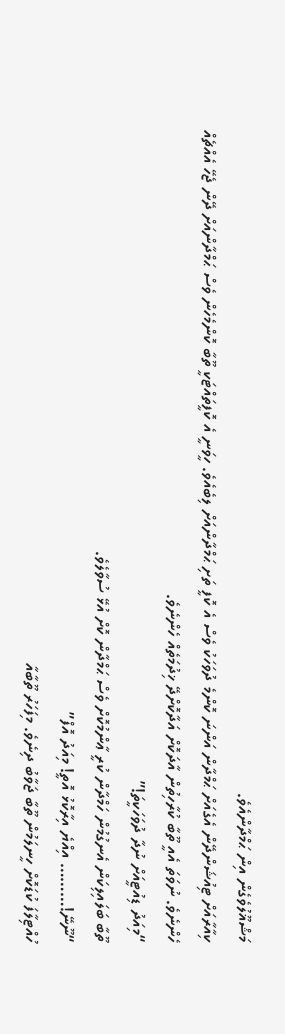މަޝްޣޫލުވެގެން އިން ޙަމްދާންއެވެ.
ކިއާރާއަށް ޓިއުޝަންދޭން އެގެއަށް ޙަމްދާން އަންނަ ކޮންމެ ދުވަހަކު ވެސް އެ ކޮފީ ތަށި ޙަމްދާންއަށް ލިބެއެވެ. ހީވަނީ އެ ކޮފީތައްޓަކީ ތޫބާ ކޮންމެހެން ވެސް ޙަމްދާންއަށް ދޭން ޖެހޭ އެއްޗެއް ހެންނެވެ. ނުވަތަ އެއީ ތޫބާ ކުރާހިތުން އާދަކޮށް އަދާކޮށްދޭ ޚިދުމަތެއް ހެންނެވެ.
“މިއަދު ޑިއުޓީއަށް ނުދާ ދުވަހަކީތަ!”
ތޫބާ ބަލައިލިކަން އެނގުމުން ހަމްދާން ކުރީ ޢާންމުކޮށް ވެސް ޙަމްދާން ކޮށް އުޅޭ ސުވާލެވެ.
“ނޫނޭ!……… އިއްޔެ އިރާކޮޅު އޮތީ! މިއަދު އޮފް”
ހުއްޓިލާފަ ކުޑަކޮށް ހީނލަމުން ތޫބާ ޖަވާބު ދިނެވެ. މިފަހަރު ތޫބާއާ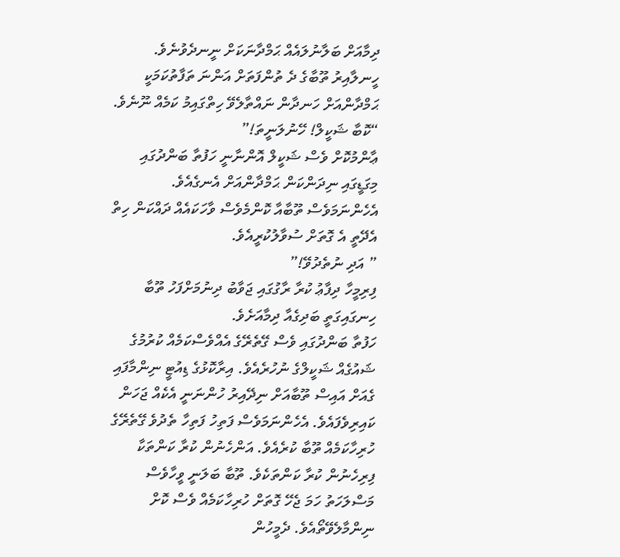ދިމާއަށް ބަލާނުލައެއް ޙަމްދާނަކަށް ނީނދެވުނެވެ.
ހީނލާއިރު ތޫބާގެ ދެ ތުންފަތަށް އަންނަ ތަފާތުކަމަކީ ޙަމްދާންއަށް ހަނދާން ނައްތާލެވޭ ހިތްގައިމު ކަމެއް ނޫނެވެ.
“ކޮބާ ޝަކީލް! ހޭނުލަނީތަ!”
ޢާންމުކޮށް ވެސް ޝަކީލް އޮންނާނީ ހަފުތާ ބަންދުގައި މިގަޑީގައި ނިދަންކަން ޙަމްދާންއަށް އެނގެއެވެ. އެހެންނަމަވެސް ތޫބާއާ ކޮންމެވެސް ވާހަކައެއް ދައްކަން ހިތް އެދޭތީ އެ ގޮތަށް ސުވާލުކުރީއެވެ.
” އަދި ނުތެދުވޭ!”
ފިރިމީހާ ދިފާޢު ކުރާ ރާގުގައި ޖަވާބު ދިނުމަށްފަހު ތޫބާ ހިނގައިގަތީ ބަދިގެއާ ދިމާއަށެވެ.
ހަފުތާ ބަންދުގައި ވެސް ގޭތެރޭގެ އެއްވެސްކަމެއް ކުރުމުގެ ޝައުގެއް ޝަކީލްގެ ނުހުރެއެވެ. އިރާކޮޅުގެ ޑިއުޓީ ނިންމާފައި ގެއަށް އައިސް ތޫބާއަށް ނިދޭއިރު ހުންނަނީ އެކެއް ޖަހަން ކައިރިވެފައެވެ. އެހެންނަމަވެސް ފަތިހު ފަތިހާ ތެދުވެ ގޭތެރޭގެ ހުރިހާކަމެއް ތޫބާ ކުރެއެވެ. އަންހެނުން ކުރާ ކަންތަކާ ފިރިހެނުން ކުރާ ކަންތަކެވެ. ތޫބާ ބަލަނީ ވީހާވެސް މަސްލަހަތު ހަމަ ޖެހޭ ގޮތަށް ހުރިހާކަމެއް ވެސް ކޮށް ނިންމާލެވޭތޯއެވެ. ދެމީހުން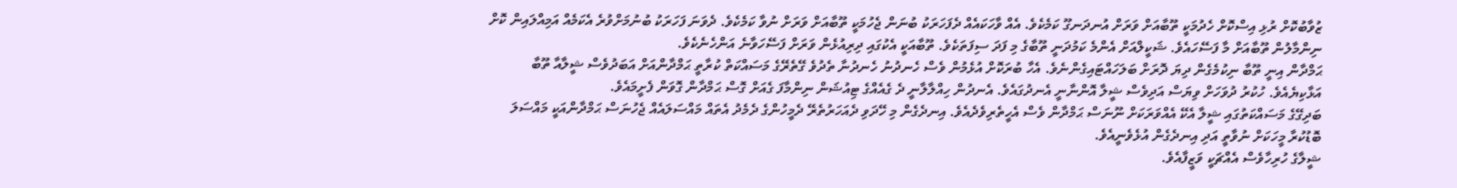ޒުވާބުކޮށް ރުޅި އިސްކޮށް ހެދުމަކީ ތޫބާއަށް ވަރަށް އުނދަނގޫ ކަމެކެވެ. އެއް ވާހަކައެއް ދެފަހަރަކު ބުނަން ޖެހުމަކީ ތޫބާއަށް ވަރަށް ނުވާ ކަމެކެވެ. ދެވަނަ ފަހަރަކު ބުނުމަށްވުރެ އެކަމެއް އަމިއްލައިން ކޮށް ނިންމާލުން ތޫބާއަށް މާ ފަސޭހައެވެ. ޝަކީލްއަށް އެންމެ ކަމުދަނީ ތޫބާގެ މި ފަދަ ސިފަތަކެވެ. ތޫބާއަކީ އެކުގައި ދިރިއުޅެން ވަރަށް ފަސޭހަވާނެ އަންހެނެކެވެ.
ޙަމްދާން އިނީ ތޫބާ ނިކުމެގެން ދިޔަ ދޮރަށް ބަލަހައްޓައިގެންނެވެ. އެހާ ބުރަކޮށް އުޅެމުން ވެސް ހެނދުނު ހެނދުނާ ތެދުވެ ގޭތެރޭގެ މަސައްކަތް ކުރާތީ ޙަމްދާންއަށް އަބަދުވެސް ޝީލާއާ ތޫބާ އަޅާކިޔެއެވެ. ހުކުރު ދުވަހަށް ވިޔަސް އަދިވެސް ޝީލާ އޮންނާނީ އެނދުގައެވެ. އެނދުން ހިއްލާލާނީ ދެ ގެއެއްގެ ޓިއުޝަން ނިންމާފަ ގެއަށް ގޮސް ޙަމްދާން ގޮވަން ފެށީމައެވެ.
ބަދިގޭގެ މަސައްކަތުގައި ޝީލާ އެކޭ އެއްވަރަކަށް ނޫނަސް ޙަމްދާން ވެސް އެހީތެރިވެދެއެވެ. އިނދެގެން މި ހޭދަވި ދެއަހަރުތެރޭ ދެމީހުންގެ ދެމެދު އެތައް މައްސަލައެއް ޖެހުނަސް ޙަމްދާންއަކީ މައްސަލަ ބޮޑުކުރާ މީހަކަށް ނުވާތީ އަދި އިނދެގެން އުޅެވެނީއެވެ.
ޝީލާގެ ހުރިހާވެސް އެއްޗަކީ ވަޒީފާއެވެ.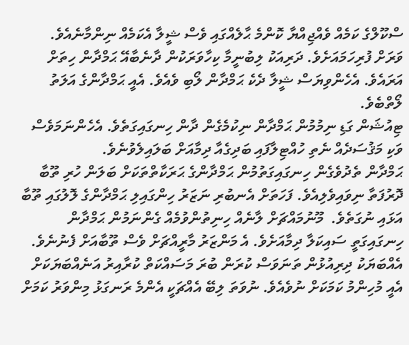ސްކޫލްގެ ކަމެއް ވެއްޖިއްޔާ ކޮންމެ ޙާލެއްގައި ވެސް ޝީލާ އެކަމެއް ނިންމާނެއެވެ. ވަރަށް ފުރިހަމައަށެވެ. ދަރިއަކު ލިބުނީމާ ކިހާވަރަކުން ދާނެބާއޭ ޙަމްދާން ހިތަށް އަރައެވެ. އެހެންވިޔަސް ޝީލާ ދެކެ ޙަމްދާން ލޯބި ވެއެވެ. އެއީ ޙަމްދާންގެ އަލަތު ލޯތްބެވެ.
ޓިއުޝަން ގަޑި ނިމުމުން ޙަމްދާން ނިކުމެގެން ދާން ހިނގައިގަތެވެ. އެހެންނަމަވެސް ވަކި މަޤުސަދެއް ނެތި ހުއްޓިލާފައި ބަދިގެއާ ދިމާއަށް ބަލައިލެވުނެވެ.
ޙަމްދާން ތެދުވެގެން ހިނގައިގަތުމުން ޙަމްދާންގެ ޙަރަކާތްތަކަށް ބަލަން ހުރި ތޫބާ ދޮރުފަތާ ނިވައިވެލިއެވެ. ފަހަތަށް އެނބުރި ނަޒަރު ހިންގައިލި ޙަމްދާންގެ ލޮލުގައި ތޫބާ އަޅައި ނުގަތެވެ.  މޫނުމައްޗަށް ލާނެއް ހިނިތުންވުމެއް ގެންނަމުން ޙަމްދާން ހިނގައިގަތީ ސައިކަލާ ދިމާއަށެވެ. އެ މަންޒަރު މާރީއްޗަށް ވެސް ތޫބާއަށް ފެނުނެވެ.
އެއްބަޔަކު ދިރިއުޅުން ތަނަވަސް ކުރަން ބުރަ މަސައްކަތް ކުރާއިރު އަނެއްބަޔަކަށް އެއީ މުހިންމު ކަމަކަށް ނުވެއެވެ. ނުވަތަ ލިބޭ އެއްޗަކީ އެންމެ ރަނގަޅު މިންވަރު ކަމަށް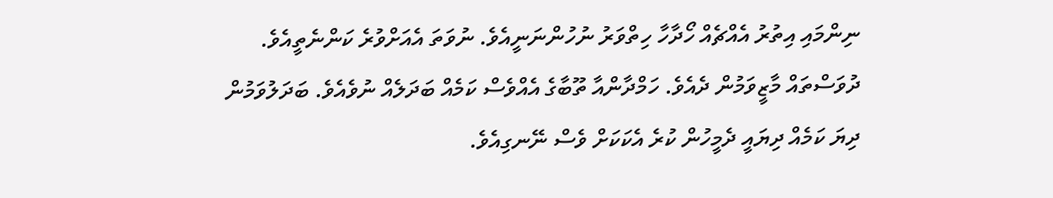ނިންމައި އިތުރު އެއްޗެއް ހޯދާހާ ހިތްވަރު ނުހުންނަނީއެވެ. ނުވަތަ އެއަށްވުރެ ކަންނެތީއެވެ.
ދުވަސްތައް މާޒީވަމުން ދެއެވެ. ހަމްދާންއާ ތޫބާގެ އެއްވެސް ކަމެއް ބަދަލެއް ނުވެއެވެ. ބަދަލުވަމުން ދިޔަ ކަމެއް ދިޔައީ ދެމީހުން ކުރެ އެކަކަށް ވެސް ނޭނގިއެވެ.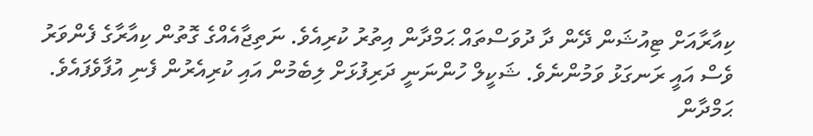ކިއާރާއަށް ޓިއުޝަން ދޭން ދާ ދުވަސްތައް ޙަމްދާން އިތުރު ކުރިއެވެ. ނަތިޖާއެއްގެ ގޮތުން ކިއާރާގެ ފެންވަރު ވެސް އައީ ރަނގަޅު ވަމުންނެވެ. ޝަކީލް ހުންނަނީ ދަރިފުޅަށް ލިބެމުން އައި ކުރިއެރުން ފެނި އުފާވެފައެވެ. ޙަމްދާން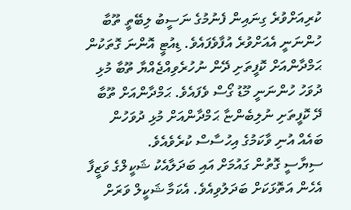ކުރިއަށްވުރެ ގިނައިން ފެނުމުގެ ނަސީބު ލިބޭތީ ތޫބާ ހުންނަނީ އެއަށްވުރެ އުފާވެފައެވެ. ޑިއުޓީ އޮންނަ ގޮތަކުން ޙަމްދާންއަށް ކޮފީތަށި ދޭން ނުހުރެވިއްޖެއްޔާ ތޫބާ މުޅި ދުވަހު ހުންނަނީ މޫޑު ގޯސް ވެފައެވެ. ޙަމްދާންއަށް ތޫބާ ދޭ ކޮފީތަށި ނުލިބެންޏާ ޙަމްދާންއަށް މުޅި ދުވަހުން ބައެއް އުނި ވާކަމުގެ އިހުސާސް ކުރެވެއެވެ.
ސިޔާސީ ގޮތުން ގައުމަށް އައި ބަދަލާއެކު ޝަކީލްގެ ވަޒީފާ އެހެން އަތޮޅަކަށް ބަދަލުވިއެވެ. އެކަމާ ޝަކީލް ވަރަށް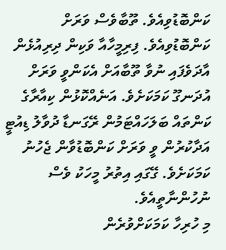ކަންބޮޑުވިއެވެ. ތޫބާވެސް ވަރަށް ކަންބޮޑުވިއެވެ. ފިރިމީހާއާ ވަކިން ދިރިއުޅެން އާދަވެފައި ނުވާ ތޫބާއަށް އެކަންވީ ވަރަށް އުދަނގޫ ކަމަކަށެވެ. އަނެއްކޮޅުން ކިއާރާގެ ކަންތައް ބަލަހައްޓަމުން ރޭގަނޑާ ދުވާލު ޑިއުޓީ އަދާކުރުން ވީ ވަރަށް ކަންބޮޑުވާން ޖެހުނު ކަމަކަށެވެ. ގޭގައި އިތުރު މީހަކު ވެސް ނުހުންނާތީއެވެ.
މި ހުރިހާ ކަމަކަށްވުރެން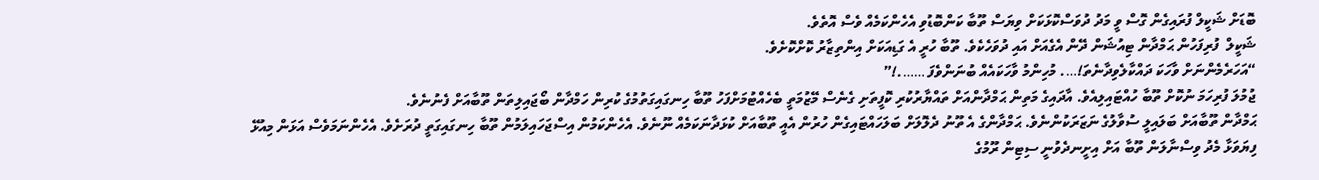ބޮޑަށް ޝަކީލް ފުރައިގެން ގޮސް ވީ މަދު ދުވަސްކޮޅަކަށް ވިޔަސް ތޫބާ ކަންބޮޑުވި އެހެންކަމެއް ވެސް އޮތެވެ.
ޝަކީލް  ފުރިފަހުން ޙަމްދާން ޓިއުޝަން ދޭން އެގެއަށް އައި ދުވަހެކެވެ. ތޫބާ ހުރީ އެ ގަޑިއަކަށް އިންތިޒާރު ކޮށްކޮށެވެ.
“އަހަރެމެންނަށް ވާހަކަ ދައްކާލެވިދާނެތަ!…. މުހިންމު ވާހަކައެއް ބުނަންވެފަ …….!”
ޖުމުލަ ފުރިހަމަ ނުކޮށް ތޫބާ ހުއްޓައިލިއެވެ. އާދައިގެ މަތިން ޙަމްދާންއަށް ތައްޔާރުކުރި ކޮފީތަށި ގެނެސް މޭޒުމަތީ ބެހެއްޓުމަށްފަހު ތޫބާ ހިނގައިގަތުމުގެ ކުރިން ހަމްދާން ބޯޖައިލިތަން ތޫބާއަށް ފެނުނެވެ.
ޙަމްދާން ތޫބާއަށް ބަލައިލީ ސުވާލުގެ ނަޒަރަކުންނެވެ. ޙަމްދާންގެ އެ ތޫނު ދެލޮލަށް ބަލަހައްޓައިގެން ހުރުން އެއީ ތޫބާއަށް ކުޅަދާނަކަމެއް ނޫނެވެ. އެހެންކަމުން އިސްޖަހައިލަމުން ތޫބާ ހިނގައިގަތީ ދުރަށެވެ. އެހެންނަމަވެސް އަޅަން މިއުޅޭ ފިޔަވަޅާ މެދު ވިސްނާލަން ތޫބާ އަށް އިށީނދެވުނީ ސިޓިން ރޫމުގެ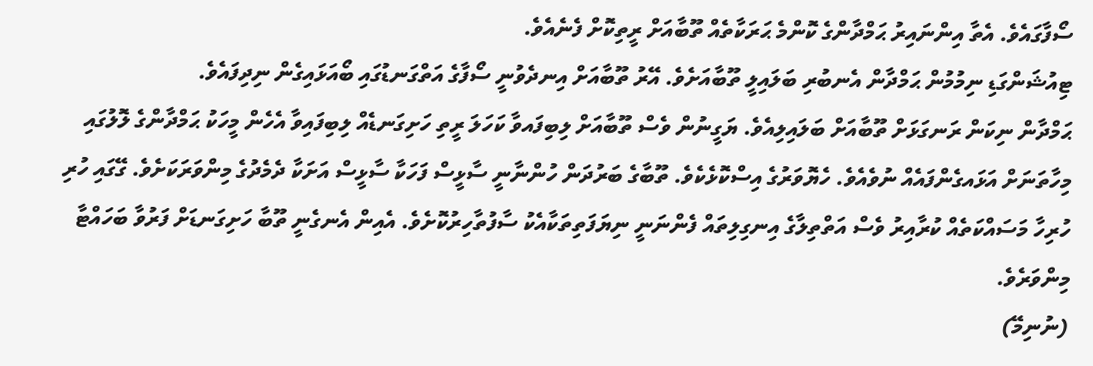ސޯފާގައެވެ. އެތާ އިންނައިރު ޙަމްދާންގެ ކޮންމެ ޙަރަކާތެއް ތޫބާއަށް ރީތިކޮށް ފެނެއެވެ.
ޓިއުޝަންގަޑި ނިމުމުން ޙަމްދާން އެނބުރި ބަލައިލީ ތޫބާއަށެވެ. އޭރު ތޫބާއަށް އިނދެވުނީ ސޯފާގެ އަތްގަނޑުގައި ބޯއަޅައިގެން ނިދިފައެވެ.
ޙަމްދާން ނިކަން ރަނގަޅަށް ތޫބާއަށް ބަލައިލިއެވެ. ޔަގީނުން ވެސް ތޫބާއަށް ލިބިފައވާ ކަހަލަ ރީތި ހަށިގަނޑެއް ލިބިފައިވާ އެހެން މީހަކު ޙަމްދާންގެ ލޮލުގައި މިހާތަނަށް އަޅައގެންފައެއް ނުވެއެވެ. ހެޔޮވަރުގެ އިސްކޮޅެކެވެ. ތޫބާގެ ބަރުދަން ހުންނާނީ ސާޅީސް ފަހަކާ ސާޅީސް އަށަކާ ދެމެދުގެ މިންވަރަކަށެވެ. ގޭގައި ހުރި ހުރިހާ މަސައްކަތެއް ކުރާއިރު ވެސް އަތްތިލާގެ އިނގިލިތައް ފެންނަނީ ނިޔަފަތިތަކާއެކު ސާފުތާހިރުކޮށެވެ. އެއިން އެނގެނީ ތޫބާ ހަށިގަނޑަށް ފަރުވާ ބަހައްޓާ މިންވަރެވެ.
(ނުނިމޭ)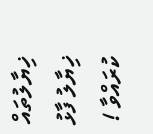ޚިޔާލުތައް
ޚިޔާލު ފާޅު ކުރައްވާ !